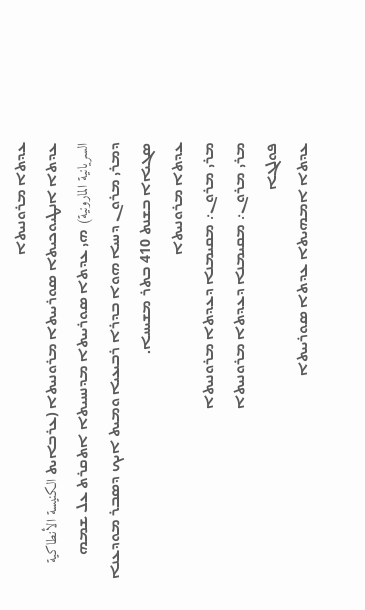ܥܕܬܐ ܡܪܘܢܝܬܐ
ܥܕܬܐ ܐܢܛܝܘܟܝܬܐ ܣܘܪܝܝܬܐ ܡܪܘܢܝܬܐ (ܥܪܒܐܝܬ الكنيسة الأنطاكية السريانية المارونية) ܗܝ ܥܕܬܐ ܣܘܪܝܝܬܐ ܡܕܢܚܝܬܐ ܐܬܩܪܬ ܥܠ ܫܡܗ ܕܡܪܝ ܡܪܘܢ ܕܚܝܐ ܗܘܐ ܒܕܪܐ ܪܒܝܥܝܐ ܘܡܝܬ ܐܝܟ ܕܣܒܪ ܡܘܕܥܢܐ ܣܓܝܐܐ ܒܫܢܬ 410 ܒܬܪ ܡܫܝܚܐ.
ܥܕܬܐ ܡܪܘܢܝܬܐ
ܡܪܝ ܡܪܘܢ܇ ܡܩܝܡܢܐ ܕܥܕܬܐ ܡܪܘܢܝܬܐ
ܡܪܝ ܡܪܘܢ܇ ܡܩܝܡܢܐ ܕܥܕܬܐ ܡܪܘܢܝܬܐ
ܦܘܠܓܐ
ܥܕܬܐ ܐܡܗܝܬܐ ܥܕܬܐ ܣܘܪܝܝܬܐ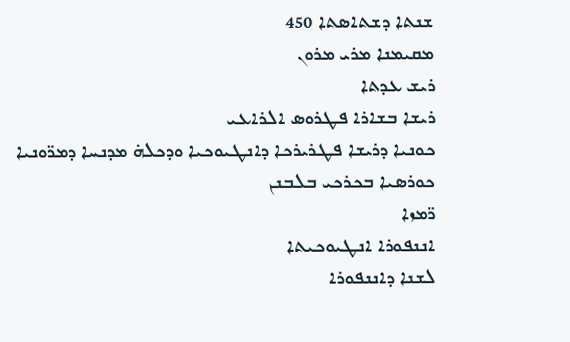ܫܢܬܐ ܕܫܬܐܣܬܐ 450
ܡܩܝܡܢܐ ܡܪܝ ܡܪܘܢ
ܪܝܫ ܥܕܬܐ
ܪܝܫܐ ܒܫܐܪܐ ܦܛܪܘܣ ܐܠܪܐܥܝ
ܟܘܢܝܐ ܕܪܝܫܐ ܦܛܪܝܪܟܐ ܕܐܢܛܝܘܟܝܐ ܘܕܟܠܗ̇ ܡܕܢܚܐ ܕܡܪ̈ܘܢܝܐ
ܟܘܪܣܝܐ ܒܟܪܟܝ ܒܠܒܢܢ
ܪ̈ܡܙܐ
ܐܢܢܦܘܪܐ ܐܢܛܝܘܟܝܬܐ
ܠܫܢܐ ܕܐܢܢܦܘܪܐ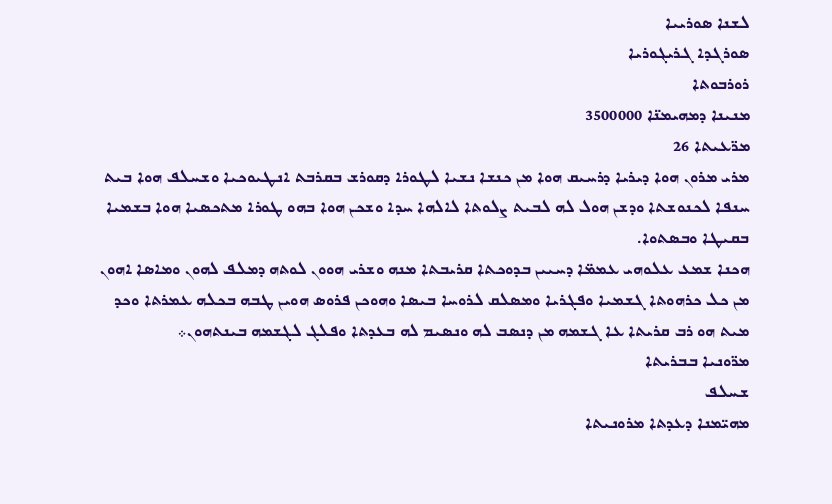ܠܫܢܐ ܣܘܪܝܝܐ
ܣܘܪܓܕܐ ܓܪܝܓܘܪܝܐ
ܪܘܪܒܘܬܐ
ܡܢܝܢܐ ܕܡܗܝܡܢ̈ܐ 3500000
ܡܪ̈ܥܝܬܐ 26
ܡܪܝ ܡܪܘܢ ܗܘܐ ܕܝܪܝܐ ܕܪܚܝܩ ܗܘܐ ܡܢ ܟܢܫܐ ܢܫܝܐ ܠܛܘܪܐ ܕܩܘܪܫ ܒܩܪܒܬ ܐܢܛܝܘܟܝܐ ܘܫܚܠܦ ܗܘܐ ܒܝܬ ܚܢܦܐ ܠܟܢܘܫܬܐ ܘܕܫܢ ܗܘܠ ܠܗ ܠܒܝܬ ܨܠܘܬܐ ܠܐܠܗܐ ܚܕܐ ܘܫܟܢ ܗܘܐ ܒܗܘ ܛܘܪܐ ܡܬܟܣܝܐ ܗܘܐ ܒܫܡܝܐ ܒܩܝܛܐ ܘܒܣܬܘܐ.
ܗܟܢܐ ܫܡܥ ܥܠܘܗܝ ܥܡܡ̈ܐ ܕܚܝܝܢ ܒܕܘܟܬܐ ܩܪܝܒܬܐ ܡܢܗ ܘܫܪܝ ܗܘܘܢ ܠܘܬܗ ܕܡܠܦ ܠܗܘܢ ܘܡܐܣܐ ܐܗܘܢ ܡܢ ܟܠ ܟܪܗܘܬܐ ܓܫܡܝܐ ܘܦܓܪܝܐ ܘܡܣܠܩ ܠܪܘܚܐ ܒܝܣܐ ܘܗܘܟܢ ܦܪܘܣ ܗܘܝܢ ܛܒܗ ܒܟܠܗ ܥܡܪܬܐ ܘܟܕ ܡܝܬ ܗܘ ܪܒ ܩܪܝܬܐ ܥܐ ܓܫܡܗ ܡܢ ܕܢܣܒ ܠܗ ܘܢܣܝܡ ܠܗ ܒܥܕܬܐ ܘܦܠܓ ܠܓܫܡܗ ܒܝܢܬܗܘܢ܀
ܡܪ̈ܘܢܝܐ ܒܒܪܝܬܐ
ܫܚܠܦ
ܡܗܝ̈ܡܢܐ ܕܥܕܬܐ ܡܪܘܢܝܬܐ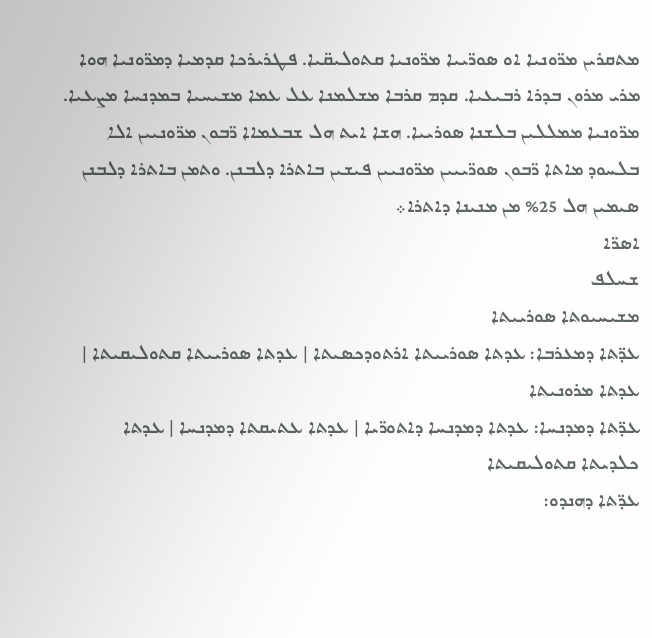ܡܬܩܪܝܢ ܡܪ̈ܘܢܝܐ ܐܘ ܣܘܪ̈ܝܝܐ ܡܪ̈ܘܢܝܐ ܩܬܘܠܝܩ̈ܝܐ. ܦܛܪܝܪܟܐ ܩܕܡܝܐ ܕܡܪ̈ܘܢܝܐ ܗܘܐ ܡܪܝ ܡܪܘܢ ܒܕܪܐ ܪܒܝܥܝܐ. ܩܕܡ ܩܪܒܐ ܡܫܠܡܢܐ ܥܠ ܥܡܐ ܡܫܝܚܝܐ ܒܡܕܢܚܐ ܡܨܥܝܐ. ܡܪ̈ܘܢܝܐ ܡܡܠܠܝܢ ܒܠܫܢܐ ܣܘܪܝܝܐ. ܗܫܐ ܐܝܬ ܗܠ ܫܒܥܡܐܐ ܪ̈ܒܘܢ ܡܪ̈ܘܢܝܝܢ ܐܠܐ ܒܠܚܘܕ ܡܐܬܐ ܪ̈ܒܘܢ ܣܘܪ̈ܝܝܝܢ ܡܪ̈ܘܢܝܝܢ ܦܝܫܝܢ ܒܐܬܪܐ ܕܠܒܢܢ. ܘܬܡܢ ܒܐܬܪܐ ܕܠܒܢܢ ܣܝܡܝܢ ܗܠ 25% ܡܢ ܡܢܝܢܐ ܕܐܬܪܐ܀
ܐܣܪ̈ܐ
ܫܚܠܦ
ܡܫܝܚܝܘܬܐ ܣܘܪܝܝܬܐ
ܥܕ̈ܬܐ ܕܡܥܪܒܐ: ܥܕܬܐ ܣܘܪܝܝܬܐ ܐܪܬܘܕܟܣܝܬܐ | ܥܕܬܐ ܣܘܪܝܝܬܐ ܩܬܘܠܝܩܝܬܐ | ܥܕܬܐ ܡܪܘܢܝܬܐ
ܥܕ̈ܬܐ ܕܡܕܢܚܐ: ܥܕܬܐ ܕܡܕܢܚܐ ܕܐܬܘܪ̈ܝܐ | ܥܕܬܐ ܥܬܝܩܬܐ ܕܡܕܢܚܐ | ܥܕܬܐ ܟܠܕܝܬܐ ܩܬܘܠܝܩܝܬܐ
ܥܕ̈ܬܐ ܕܗܢܕܘ: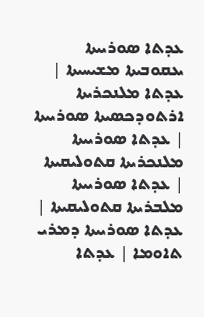ܥܕܬܐ ܣܘܪܝܝܬܐ ܝܥܩܘܒܝܬܐ ܡܫܝܚܝܬܐ | ܥܕܬܐ ܡܠܢܟܪܝܬܐ ܐܪܬܘܕܟܣܝܬܐ ܣܘܪܝܝܬܐ | ܥܕܬܐ ܣܘܪܝܝܬܐ ܡܠܢܟܪܝܬܐ ܩܬܘܠܝܩܝܬܐ | ܥܕܬܐ ܣܘܪܝܝܬܐ ܡܠܒܪܝܬܐ ܩܬܘܠܝܩܝܬܐ | ܥܕܬܐ ܣܘܪܝܝܬܐ ܕܡܪܝ ܬܐܘܡܐ | ܥܕܬܐ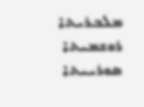ܡܠܒܪܝܬܐ ܪܘܫܡܝܬܐ ܣܘܪܝܝܬܐ